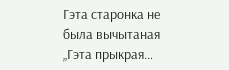Гэта старонка не была вычытаная
„Гэта прыкрая…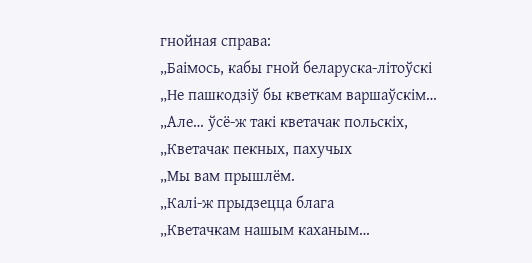гнойная справа:
„Баімось, кабы гной беларуска-літоўскі
„Не пашкодзіў бы кветкам варшаўскім…
„Але… ўсё-ж такі кветачак польскіх,
„Кветачак пекных, пахучых
„Мы вам прышлём.
„Калі-ж прыдзецца блага
„Кветачкам нашым каханым…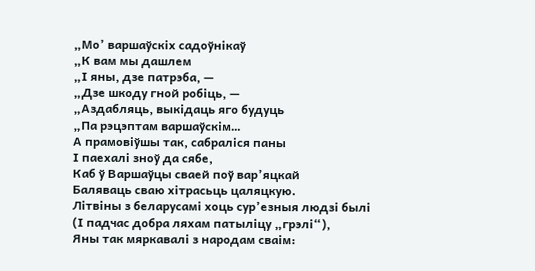„Мо’ варшаўскіх садоўнікаў
„К вам мы дашлем
„І яны, дзе патрэба, —
„Дзе шкоду гной робіць, —
„Аздабляць, выкідаць яго будуць
„Па рэцэптам варшаўскім…
А прамовіўшы так, сабраліся паны
І паехалі зноў да сябе,
Каб ў Варшаўцы сваей поў вар’яцкай
Баляваць сваю хітрасьць цаляцкую.
Літвіны з беларусамі хоць сур’езныя людзі былі
(І падчас добра ляхам патыліцу „грэлі“),
Яны так мяркавалі з народам сваім: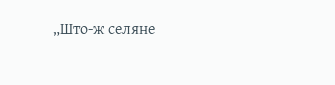„Што-ж селяне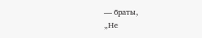— браты,
„Не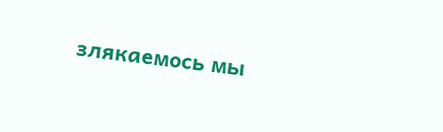злякаемось мы